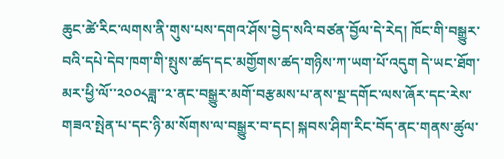ཆུང་ཚེ་རིང་ལགས་ནི་གུས་པས་དགའ་ཤོས་བྱེད་སའི་བཙན་བྱོལ་དེ་རེད། ཁོང་གི་བསྒྱུར་བའི་དཔེ་དེབ་ཁག་གི་སྤུས་ཚད་དང་མགྱོགས་ཚད་གཉིས་ཀ་ཡག་པོ་འདུག དེ་ཡང་ཐོག་མར་ཕྱི་ལོ་་༢༠༠༨ཟླ་་༢་ནང་བསྒྱུར་མགོ་བརྩམས་པ་ནས་སྔ་དགོང་ལས་ཞོར་དང་རེས་གཟའ་སྤེན་པ་དང་ཉི་མ་སོགས་ལ་བསྒྱུར་བ་དང། སྐབས་ཤིག་རིང་བོད་ནང་གནས་ཚུལ་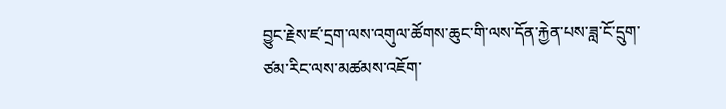བྱུང་རྗེས་ཛ་དྲག་ལས་འགུལ་ཚོགས་ཆུང་གི་ལས་དོན་རྐྱེན་པས་ཟླ་ངོ་དྲུག་ཙམ་རིང་ལས་མཚམས་འཇོག་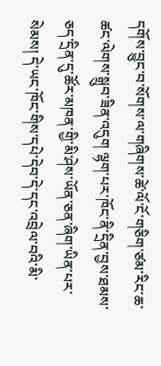དགོས་བྱུང་བ་སོགས་ལ་གཞིགས་ཚེ་ལོ་ངོ་གཅིག་ཙམ་རིང་ཆ་ཚང་ལེགས་སྒྲུབ་ཟིན་འདུག ལྷག་པར་ཁོང་ནི་དྲིན་བྱས་ཐམས་ཅད་དྲིན་དུ་ཚོར་མཁན་གྱི་མི་ཤེས་ཡོན་ཅན་ཞིག་ཡིན་པར་སེམས། དེ་ཡང་ཁོང་གིས་དཔེ་དེབ་དེ་དང་འབྲེལ་བའི་མི་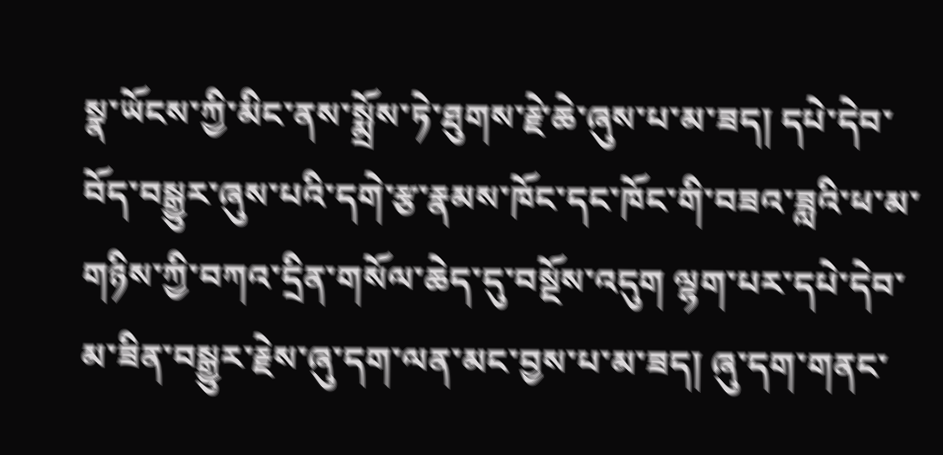སྣ་ཡོངས་ཀྱི་མིང་ནས་སྨྲོས་ཏེ་ཐུགས་རྗེ་ཆེ་ཞུས་པ་མ་ཟད། དཔེ་དེབ་བོད་བསྒྱུར་ཞུས་པའི་དགེ་རྩ་རྣམས་ཁོང་དང་ཁོང་གི་བཟའ་ཟླའི་ཕ་མ་གཉིས་ཀྱི་བཀའ་དྲིན་གསོལ་ཆེད་དུ་བསྔོས་འདུག ལྷག་པར་དཔེ་དེབ་མ་ཟིན་བསྒྱུར་རྗེས་ཞུ་དག་ལན་མང་བྱས་པ་མ་ཟད། ཞུ་དག་གནང་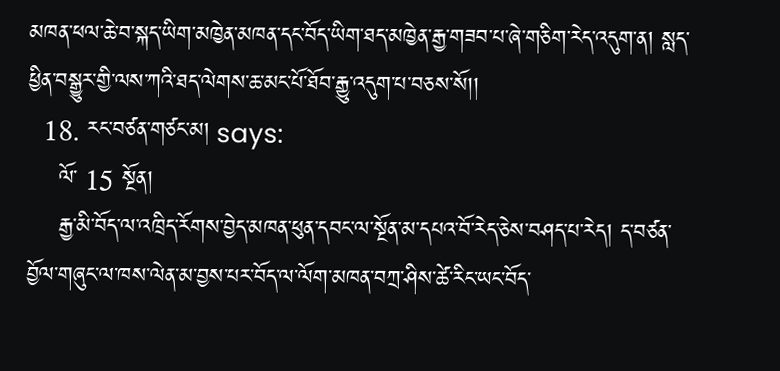མཁན་ཕལ་ཆེ་བ་སྐད་ཡིག་མཁྱེན་མཁན་དང་བོད་ཡིག་ཐད་མཁྱེན་རྒྱ་གཟབ་པ་ཞེ་གཅིག་རེད་འདུག་ན། སླད་ཕྱིན་བསྒྱུར་གྱི་ལས་ཀའི་ཐད་ལེགས་ཆ་མང་པོ་ཐོབ་རྒྱུ་འདུག་པ་བཅས་སོ།།
  18. རང་བཙན་གཙང་མ། says:
    ལོ་ 15 སྔོན།
    རྒྱ་མི་བོད་ལ་འཁྲིད་རོགས་བྱེད་མཁན་ཕུན་དབང་ལ་སྔོན་མ་དཔའ་བོ་རེད་ཅེས་བཤད་པ་རེད། ད་བཙན་བྱོལ་གཞུང་ལ་ཁས་ལེན་མ་བྱས་པར་བོད་ལ་ལོག་མཁན་བཀྲ་ཤིས་ཚེ་རིང་ཡང་བོད་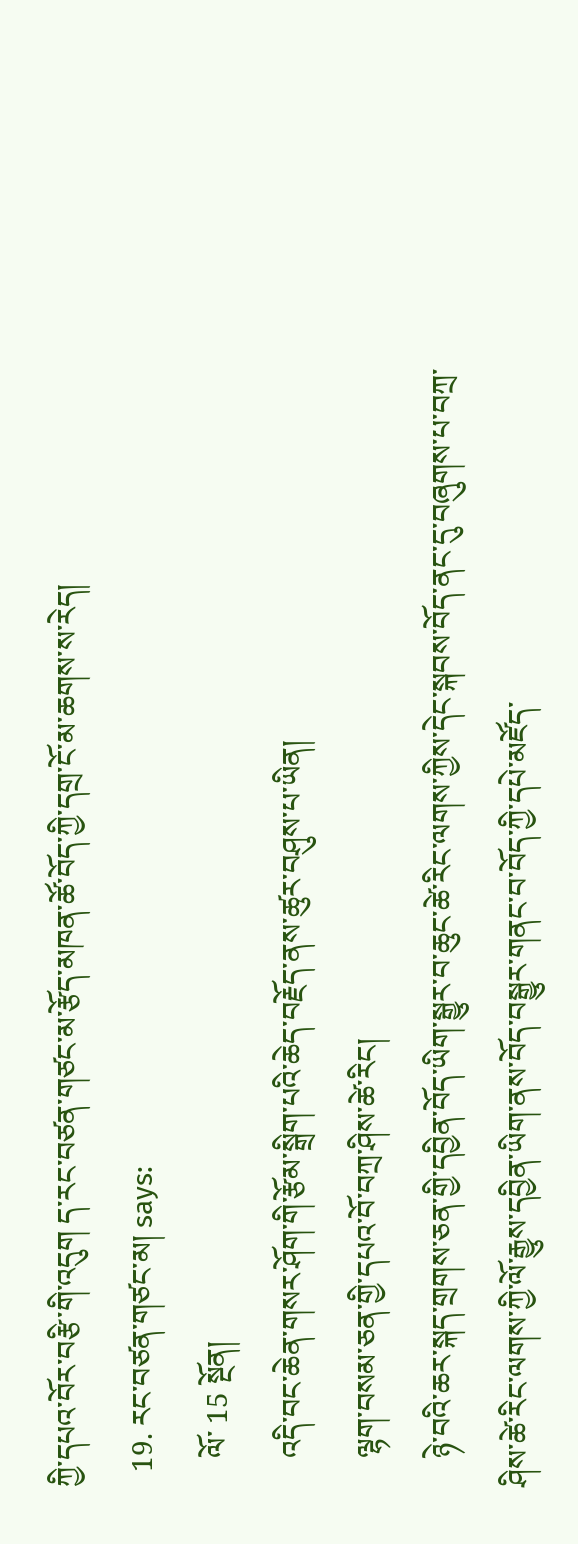ཀྱི་དཔའ་བོར་བརྩི་གི་འདུག ད་རང་བཙན་གཙང་མ་རྩོད་མཁན་ཚོ་བོད་ཀྱི་དགྲ་ངོ་མ་ཆགས་ས་རེད།
  19. རང་བཙན་གཙང་མ། says:
    ལོ་ 15 སྔོན།
    འདི་བང་ཆེན་གསར་ཤོག་གི་རྩོམ་སྒྲིག་པའི་ཆེད་བརྗོད་ནས་ཚུར་བཤུས་པ་ཡིན།
    ལྷག་བསམ་ཅན་གྱི་དཔའ་བོ་བཀྲ་ཤིས་ཚེ་རིང།
    ཉེ་བའི་ཆར་སྐད་གྲགས་ཅན་གྱི་དབྱིན་བོད་ཡིག་སྒྱུར་བ་ཆུང་ཚེ་རིང་ལགས་ཀྱིས་དེང་སྐབས་བོད་ནང་དུ་བཞུགས་པ་བཀྲ་ཤིས་ཚེ་རིང་ལགས་ཀྱི་ལོ་རྒྱུས་དབྱིན་ཡིག་ནས་བོད་བསྒྱུར་གནང་བ་བོད་ཀྱི་དཔེ་མཛོད་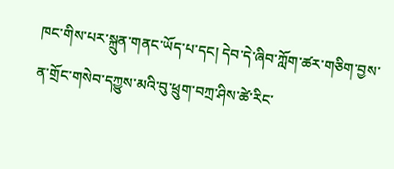ཁང་གིས་པར་སྐྲུན་གནང་ཡོད་པ་དང། དེབ་དེ་ཞིབ་ཀློག་ཚར་གཅིག་བྱས་ན་གྲོང་གསེབ་དཀྱུས་མའི་བུ་ཕྲུག་བཀྲ་ཤིས་ཚེ་རིང་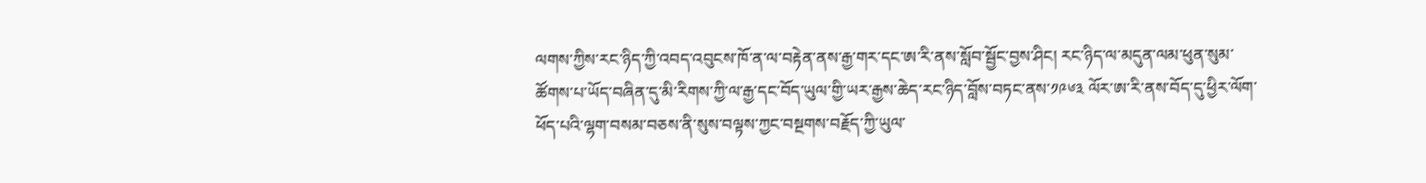ལགས་ཀྱིས་རང་ཉིད་ཀྱི་འབད་འབུངས་ཁོ་ན་ལ་བརྟེན་ནས་རྒྱ་གར་དང་ཨ་རི་ནས་སློབ་སྦྱོང་བྱས་ཤིང། རང་ཉིད་ལ་མདུན་ལམ་ཕུན་སུམ་ཚོགས་པ་ཡོད་བཞིན་དུ་མི་རིགས་ཀྱི་ལ་རྒྱ་དང་བོད་ཡུལ་གྱི་ཡར་རྒྱས་ཆེད་རང་ཉིད་བློས་བཏང་ནས་༡༩༦༣ ལོར་ཨ་རི་ནས་བོད་དུ་ཕྱིར་ལོག་ཕོད་པའི་ལྷག་བསམ་བཅས་ནི་སུས་བལྟས་ཀྱང་བསྔགས་བརྗོད་ཀྱི་ཡུལ་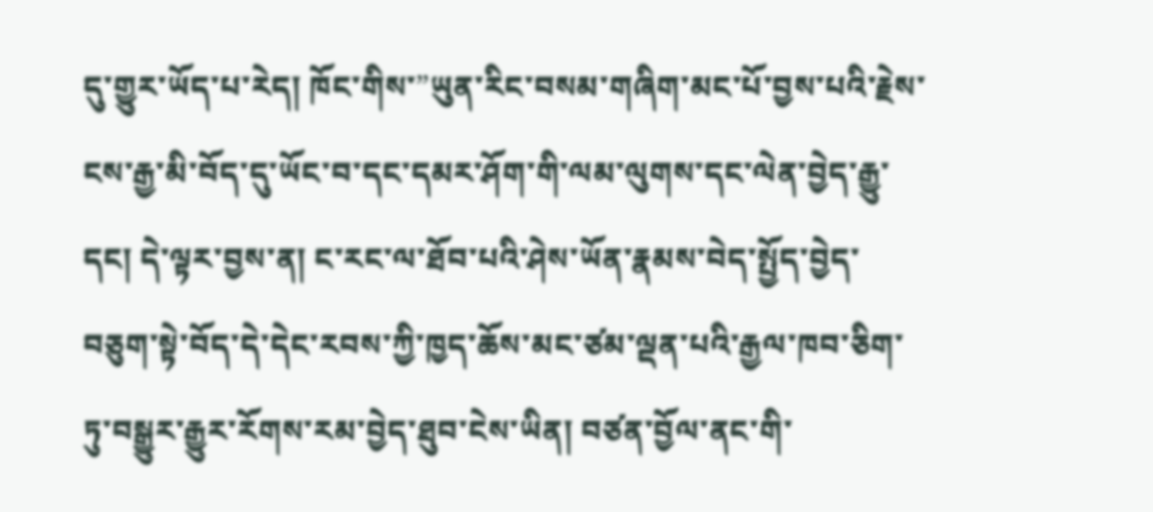དུ་གྱུར་ཡོད་པ་རེད། ཁོང་གིས་”ཡུན་རིང་བསམ་གཞིག་མང་པོ་བྱས་པའི་རྗེས་ངས་རྒྱ་མི་བོད་དུ་ཡོང་བ་དང་དམར་ཤོག་གི་ལམ་ལུགས་དང་ལེན་བྱེད་རྒྱུ་དང། དེ་ལྟར་བྱས་ན། ང་རང་ལ་ཐོབ་པའི་ཤེས་ཡོན་རྣམས་བེད་སྤྱོད་བྱེད་བཅུག་སྟེ་བོད་དེ་དེང་རབས་ཀྱི་ཁྱད་ཆོས་མང་ཙམ་ལྡན་པའི་རྒྱལ་ཁབ་ཅིག་ཏུ་བསྒྱུར་རྒྱུར་རོགས་རམ་བྱེད་ཐུབ་ངེས་ཡིན། བཙན་བྱོལ་ནང་གི་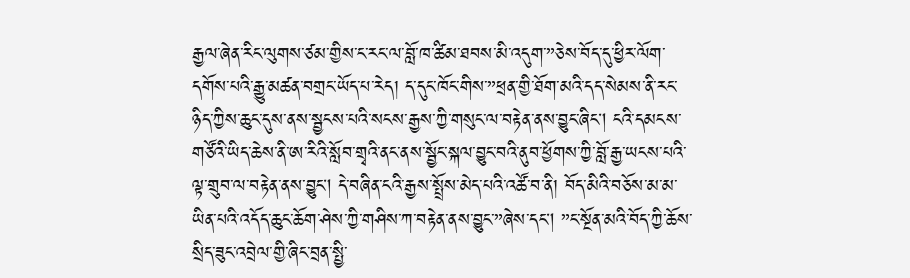རྒྱལ་ཞེན་རིང་ལུགས་ཙམ་གྱིས་ང་རང་ལ་བློ་ཁ་ཚིམ་ཐབས་མི་འདུག་”ཅེས་བོད་དུ་ཕྱིར་ལོག་དགོས་པའི་རྒྱུ་མཚན་བགྲང་ཡོད་པ་རེད། ད་དུང་ཁོང་གིས་”ཕྲན་གྱི་ཐོག་མའི་དད་སེམས་ནི་རང་ཉིད་ཀྱིས་ཆུང་དུས་ནས་སྦྱངས་པའི་སངས་རྒྱས་ཀྱི་གསུང་ལ་བརྟེན་ནས་བྱུང་ཞིང། ངའི་དམངས་གཙོའི་ཡིད་ཆེས་ནི་ཨ་རིའི་སློབ་གྲྭའི་ནང་ནས་སྦྱོང་སྐལ་བྱུང་བའི་ནུབ་ཕྱོགས་ཀྱི་བློ་རྒྱ་ཡངས་པའི་ལྟ་གྲུབ་ལ་བརྟེན་ནས་བྱུང། དེ་བཞིན་ངའི་རྒྱས་སྤྲོས་མེད་པའི་འཚོ་བ་ནི། བོད་མིའི་བཅོས་མ་མ་ཡིན་པའི་འདོད་ཆུང་ཆོག་ཤེས་ཀྱི་གཤིས་ཀ་བརྟེན་ནས་བྱུང་”ཞེས་དང། ”ང་སྔོན་མའི་བོད་ཀྱི་ཆོས་སྲིད་ཟུང་འབྲེལ་གྱི་ཞིང་བྲན་སྤྱི་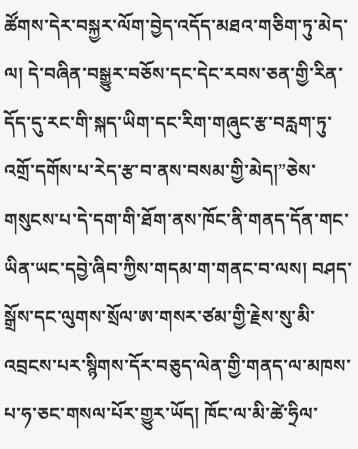ཚོགས་དེར་བསྐྱར་ལོག་བྱེད་འདོད་མཐའ་གཅིག་ཏུ་མེད་ལ། དེ་བཞིན་བསྒྱུར་བཅོས་དང་དེང་རབས་ཅན་གྱི་རིན་དོད་དུ་རང་གི་སྐད་ཡིག་དང་རིག་གཞུང་རྩ་བརླག་ཏུ་འགྲོ་དགོས་པ་རེད་རྩ་བ་ནས་བསམ་གྱི་མེད།”ཅེས་གསུངས་པ་དེ་དག་གི་ཐོག་ནས་ཁོང་ནི་གནད་དོན་གང་ཡིན་ཡང་དབྱེ་ཞིབ་ཀྱིས་གདམ་ག་གནང་བ་ལས། བཤད་སྒྲོས་དང་ལུགས་སྲོལ་ཨ་གསར་ཙམ་གྱི་རྗེས་སུ་མི་འབྲངས་པར་སྙིགས་དོར་བཅུད་ལེན་གྱི་གནད་ལ་མཁས་པ་ཧ་ཅང་གསལ་པོར་གྱུར་ཡོད། ཁོང་ལ་མི་ཚེ་ཧྲིལ་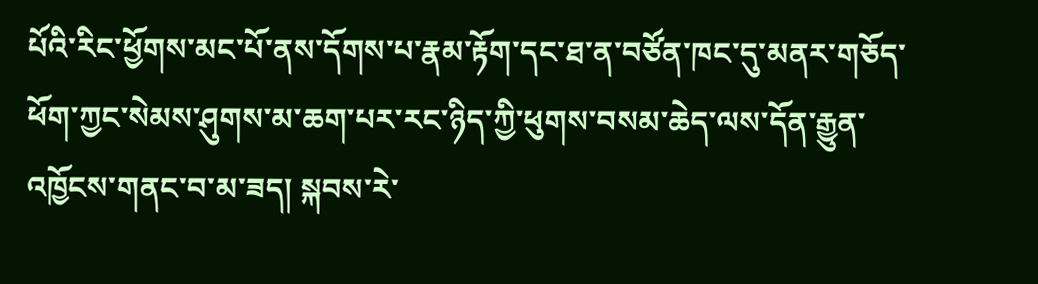པོའི་རིང་ཕྱོགས་མང་པོ་ནས་དོགས་པ་རྣམ་རྟོག་དང་ཐ་ན་བཙོན་ཁང་དུ་མནར་གཅོད་ཕོག་ཀྱང་སེམས་ཤུགས་མ་ཆག་པར་རང་ཉིད་ཀྱི་ཕུགས་བསམ་ཆེད་ལས་དོན་རྒྱུན་འཁྱོངས་གནང་བ་མ་ཟད། སྐབས་རེ་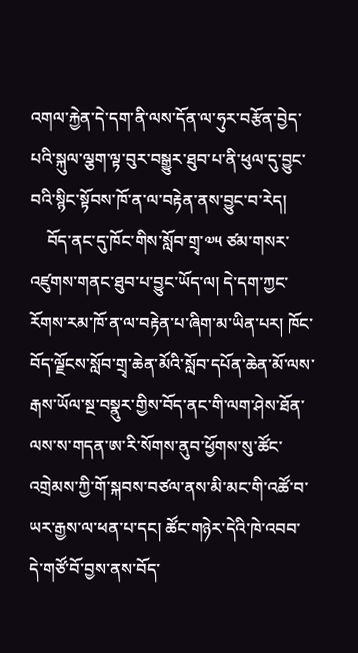འགལ་རྐྱེན་དེ་དག་ནི་ལས་དོན་ལ་ཧུར་བརྩོན་བྱེད་པའི་སྐུལ་ལྕག་ལྟ་བུར་བསྒྱུར་ཐུབ་པ་ནི་ཕུལ་དུ་བྱུང་བའི་སྙིང་སྟོབས་ཁོ་ན་ལ་བརྟེན་ནས་བྱུང་བ་རེད།
    བོད་ནང་དུ་ཁོང་གིས་སློབ་གྲྭ་༧༥ ཙམ་གསར་འཛུགས་གནང་ཐུབ་པ་བྱུང་ཡོད་ལ། དེ་དག་ཀྱང་རོགས་རམ་ཁོ་ན་ལ་བརྟེན་པ་ཞིག་མ་ཡིན་པར། ཁོང་བོད་ལྗོངས་སློབ་གྲྭ་ཆེན་མོའི་སློབ་དཔོན་ཆེན་མོ་ལས་རྒས་ཡོལ་སྔ་བསྣུར་གྱིས་བོད་ནང་གི་ལག་ཤེས་ཐོན་ལས་ས་གདན་ཨ་རི་སོགས་ནུབ་ཕྱོགས་སུ་ཚོང་འགྲེམས་ཀྱི་གོ་སྐབས་བཙལ་ནས་མི་མང་གི་འཚོ་བ་ཡར་རྒྱས་ལ་ཕན་པ་དང། ཚོང་གཉེར་དེའི་ཁེ་འབབ་དེ་གཙོ་བོ་བྱས་ནས་བོད་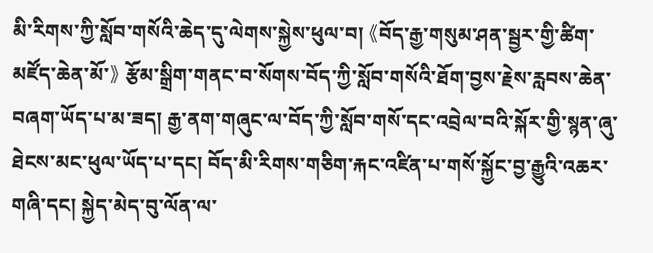མི་རིགས་ཀྱི་སློབ་གསོའི་ཆེད་དུ་ལེགས་སྐྱེས་ཕུལ་བ། 《བོད་རྒྱ་གསུམ་ཤན་སྦྱར་གྱི་ཚིག་མཛོད་ཆེན་མོ་》 རྩོམ་སྒྲིག་གནང་བ་སོགས་བོད་ཀྱི་སློབ་གསོའི་ཐོག་བྱས་རྗེས་རླབས་ཆེན་བཞག་ཡོད་པ་མ་ཟད། རྒྱ་ནག་གཞུང་ལ་བོད་ཀྱི་སློབ་གསོ་དང་འབྲེལ་བའི་སྐོར་གྱི་སྙན་ཞུ་ཐེངས་མང་ཕུལ་ཡོད་པ་དང། བོད་མི་རིགས་གཅིག་རྐང་འཛིན་པ་གསོ་སྐྱོང་བྱ་རྒྱུའི་འཆར་གཞི་དང། སྐྱེད་མེད་བུ་ལོན་ལ་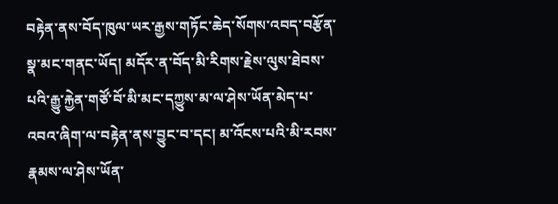བརྟེན་ནས་བོད་ཁུལ་ཡར་རྒྱས་གཏོང་ཆེད་སོགས་འབད་བརྩོན་སྣ་མང་གནང་ཡོད། མདོར་ན་བོད་མི་རིགས་རྗེས་ལུས་ཐེབས་པའི་རྒྱུ་རྐྱེན་གཙོ་བོ་མི་མང་དཀྱུས་མ་ལ་ཤེས་ཡོན་མེད་པ་འབའ་ཞིག་ལ་བརྟེན་ནས་བྱུང་བ་དང། མ་འོངས་པའི་མི་རབས་རྣམས་ལ་ཤེས་ཡོན་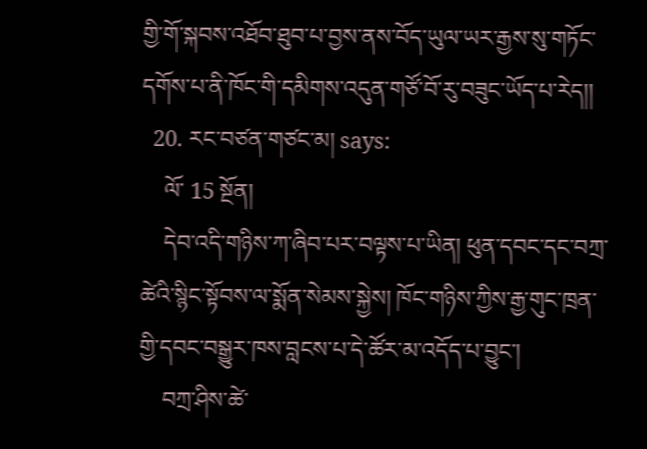གྱི་གོ་སྐབས་འཐོབ་ཐུབ་པ་བྱས་ནས་བོད་ཡུལ་ཡར་རྒྱས་སུ་གཏོང་དགོས་པ་ནི་ཁོང་གི་དམིགས་འདུན་གཙོ་བོ་རུ་བཟུང་ཡོད་པ་རེད།།
  20. རང་བཙན་གཙང་མ། says:
    ལོ་ 15 སྔོན།
    དེབ་འདི་གཉིས་ཀ་ཞིབ་པར་བལྟས་པ་ཡིན། ཕུན་དབང་དང་བཀྲ་ཚེའི་སྙིང་སྟོབས་ལ་སྨོན་སེམས་སྐྱེས། ཁོང་གཉིས་ཀྱིས་རྒྱ་གུང་ཁྲན་གྱི་དབང་བསྒྱུར་ཁས་བླངས་པ་དེ་ཚོར་མ་འདོད་པ་བྱུང་།
    བཀྲ་ཤིས་ཚེ་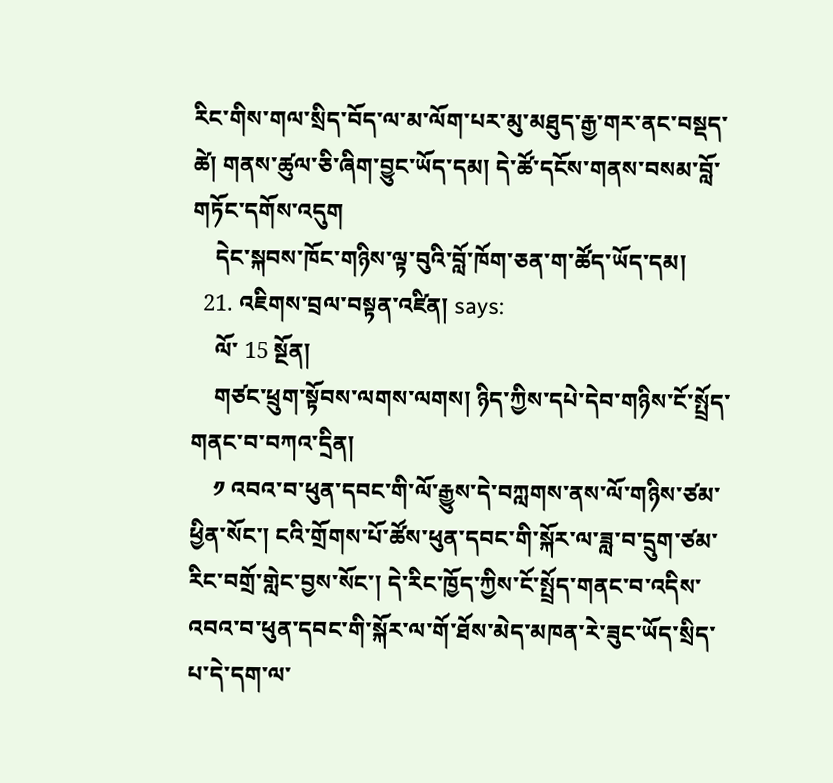རིང་གིས་གལ་སྲིད་བོད་ལ་མ་ལོག་པར་མུ་མཐུད་རྒྱ་གར་ནང་བསྡད་ཚེ། གནས་ཚུལ་ཅི་ཞིག་བྱུང་ཡོད་དམ། དེ་ཚོ་དངོས་གནས་བསམ་བློ་གཏོང་དགོས་འདུག
    དེང་སྐབས་ཁོང་གཉིས་ལྟ་བུའི་བློ་ཁོག་ཅན་ག་ཚོད་ཡོད་དམ།
  21. འཇིགས་བྲལ་བསྟན་འཛིན། says:
    ལོ་ 15 སྔོན།
    གཙང་ཕྲུག་སྟོབས་ལགས་ལགས། ཉིད་ཀྱིས་དཔེ་དེབ་གཉིས་ངོ་སྤྲོད་གནང་བ་བཀའ་དྲིན།
    ༡ འབའ་བ་ཕུན་དབང་གི་ལོ་རྒྱུས་དེ་བཀླགས་ནས་ལོ་གཉིས་ཙམ་ཕྱིན་སོང་། ངའི་གྲོགས་པོ་ཚོས་ཕུན་དབང་གི་སྐོར་ལ་ཟླ་བ་དྲུག་ཙམ་རིང་བགྲོ་གླེང་བྱས་སོང་། དེ་རིང་ཁྱོད་ཀྱིས་ངོ་སྤྲོད་གནང་བ་འདིས་འབའ་བ་ཕུན་དབང་གི་སྐོར་ལ་གོ་ཐོས་མེད་མཁན་རེ་ཟུང་ཡོད་སྲིད་པ་དེ་དག་ལ་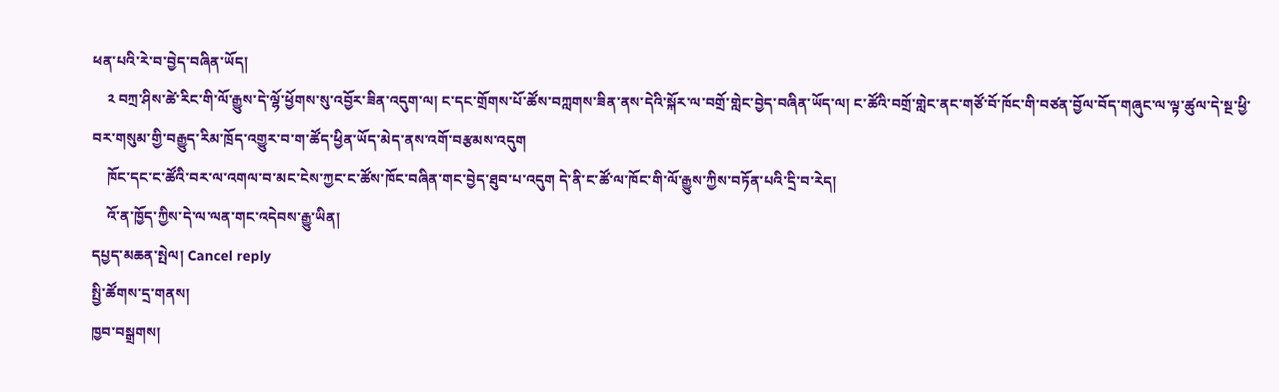ཕན་པའི་རེ་བ་བྱེད་བཞིན་ཡོད།
    ༢ བཀྲ་ཤིས་ཚེ་རིང་གི་ལོ་རྒྱུས་དེ་ལྷོ་ཕྱོགས་སུ་འབྱོར་ཟིན་འདུག་ལ། ང་དང་གྲོགས་པོ་ཚོས་བཀླགས་ཟིན་ནས་དེའི་སྐོར་ལ་བགྲོ་གླེང་བྱེད་བཞིན་ཡོད་ལ། ང་ཚོའི་བགྲོ་གླེང་ནང་གཙོ་བོ་ཁོང་གི་བཙན་བྱོལ་བོད་གཞུང་ལ་ལྟ་ཚུལ་དེ་སྔ་ཕྱི་བར་གསུམ་གྱི་བརྒྱུད་རིམ་ཁྲོད་འགྱུར་བ་ག་ཚོད་ཕྱིན་ཡོད་མེད་ནས་འགོ་བརྩམས་འདུག
    ཁོང་དང་ང་ཚོའི་བར་ལ་འགལ་བ་མང་ངེས་ཀྱང་ང་ཚོས་ཁོང་བཞིན་གང་བྱེད་ཐུབ་པ་འདུག དེ་ནི་ང་ཚོ་ལ་ཁོང་གི་ལོ་རྒྱུས་ཀྱིས་བཏོན་པའི་དྲི་བ་རེད།
    འོ་ན་ཁྱོད་ཀྱིས་དེ་ལ་ལན་གང་འདེབས་རྒྱུ་ཡིན།
དཔྱད་མཆན་སྤེལ། Cancel reply
སྤྱི་ཚོགས་དྲ་གནས།
ཁྱབ་བསྒྲགས།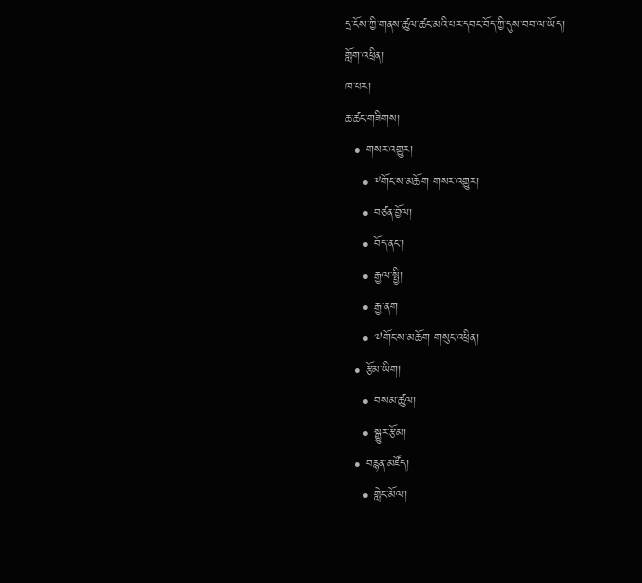དྲ་ངོས་ཀྱི་གནས་ཚུལ་ཚང་མའི་པར་དབང་བོད་ཀྱི་དུས་བབ་ལ་ཡོད།
གློག་འཕྲིན།
ཁ་པར།
ཆ་ཚང་གཟིགས།
  • གསར་འགྱུར།
    • ༸གོང་ས་མཆོག གསར་འགྱུར།
    • བཙན་བྱོལ།
    • བོད་ནང་།
    • རྒྱལ་སྤྱི།
    • རྒྱ་ནག
    • ༧གོང་ས་མཆོག གསུང་འཕྲིན།
  • རྩོམ་ཡིག།
    • བསམ་ཚུལ།
    • སྒྱུར་རྩོམ།
  • བརྙན་མཛོད།
    • གླེང་མོལ།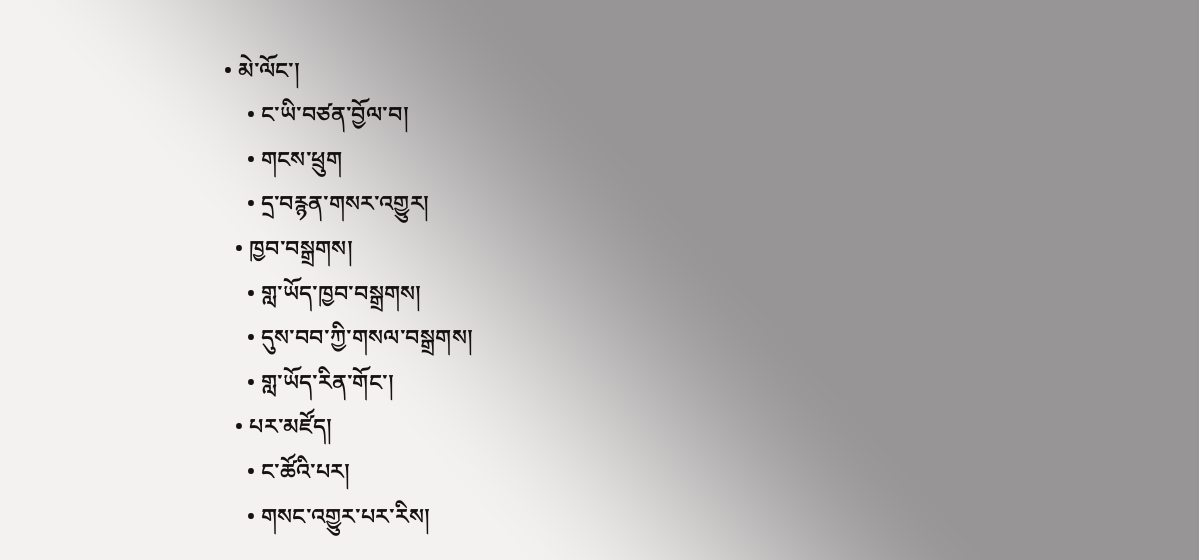• མེ་ལོང་།
    • ང་ཡི་བཙན་བྱོལ་བ།
    • གངས་ཕྲུག
    • དྲ་བརྙན་གསར་འགྱུར།
  • ཁྱབ་བསྒྲགས།
    • གླ་ཡོད་ཁྱབ་བསྒྲགས།
    • དུས་བབ་ཀྱི་གསལ་བསྒྲགས།
    • གླ་ཡོད་རིན་གོང་།
  • པར་མཛོད།
    • ང་ཚོའི་པར།
    • གསང་འགྱུར་པར་རིས།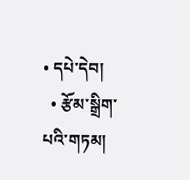• དཔེ་དེབ།
  • རྩོམ་སྒྲིག་པའི་གཏམ།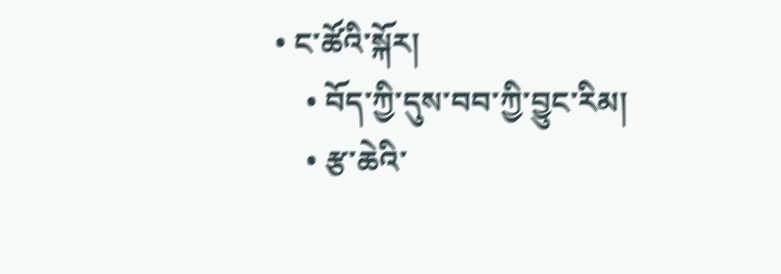• ང་ཚོའི་སྐོར།
    • བོད་ཀྱི་དུས་བབ་ཀྱི་བྱུང་རིམ།
    • རྩ་ཆེའི་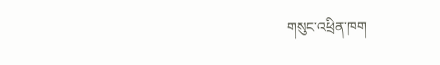གསུང་འཕྲིན་ཁག